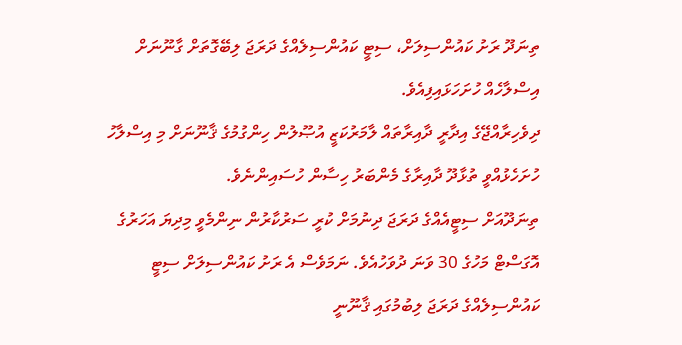ތިނަދޫ ރަށު ކައުންސިލަށް، ސިޓީ ކައުންސިލެއްގެ ދަރަޖަ ލިބޭގޮތަށް ގާނޫނަށް އިސްލާހެއް ހުށަހަޅައިފިއެވެ.
ދިވެހިރާއްޖޭގެ އިދާރީ ދާއިރާތައް ލާމަރުކަޒީ އުޞޫލުން ހިންގުމުގެ ޤާނޫނަށް މި އިސްލާހު ހުށަހެޅުއްވީ ތުޅާދޫ ދާއިރާގެ މެންބަރު ހިސާން ހުސައިންނެވެ.
ތިނަދޫއަށް ސިޓީއެއްގެ ދަރަޖަ ދިނުމަށް ކުރީ ސަރުކާރުން ނިންމެވީ މިދިޔަ އަހަރުގެ އޮގަސްޓް މަހުގެ 30 ވަނަ ދުވަހުއެވެ. ނަމަވެސް އެ ރަށު ކައުންސިލަށް ސިޓީ ކައުންސިލެއްގެ ދަރަޖަ ލިބުމުގައި ޤާނޫނީ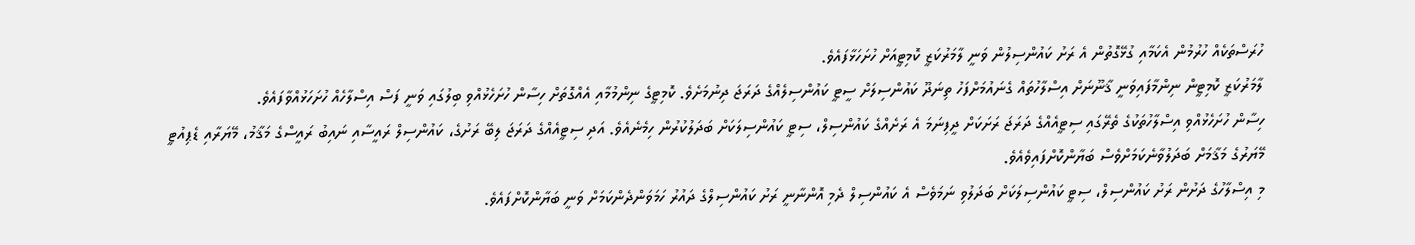ހުރަސްތަކެއް ހުރުމުން އެކަމާއި ގުޅޭގޮތުން އެ ރަށު ކައުންސިލުން ވަނީ ލާމަރުކަޒީ ކޮމިޓީއަށް ހުށަހަޅާފައެވެ.
ލާމަރުކަޒީ ކޮމިޓީން ނިންމާފައިވަނީ ޤާނޫނަށް އިސްލާހުތައް ގެނައުމަށްފަހު ތިނަދޫ ކައުންސިލަށް ސީޓީ ކައުންސިލެއްގެ ދަރަޖަ ދިނުމަށެވެ. ކޮމިޓީގެ ނިންމުމާއި އެއްގޮތަށް ހިސާން ހުށަހެޅުއްވި ބިލުގައި ވަނީ ފަސް އިސްލާހެއް ހުށަހަޅުއްވާފައެވެ.
ހިސާން ހުށަހެޅުއްވި އިސްލާހުތަކުގެ ތެރޭގައި ސިޓީއެއްގެ ދަރަޖަ ރަށަކަށް ދީފިނަމަ އެ ރަށެއްގެ ކައުންސިލް، ސިޓީ ކައުންސިލަކަށް ބަދަލުކުރުން ހިމެނެއެވެ. އަދި ސިޓީއެއްގެ ދަރަޖަ ލިބޭ ރަށުގެ، ކައުންސިލް ރައީސާއި ނައިބު ރައީސްގެ މަޤާމު، މޭޔަރާއި ޑެޕިއުޓީ މޭޔަރުގެ މަޤާމަށް ބަދަލުވާނެކަމަށްވެސް ބަޔާންކޮށްފައިވެއެވެ.
މި އިސްލާހުގެ ދަށުން ރަށު ކައުންސިލް، ސިޓީ ކައުންސިލަކަށް ބަދަލުވި ނަމަވެސް އެ ކައުންސިލް ދެމި އޮންނާނީ ރަށު ކައުންސިލްގެ ދައުރު ހަމަވަންދެންކަމަށް ވަނީ ބަޔާންކޮށްފައެވެ.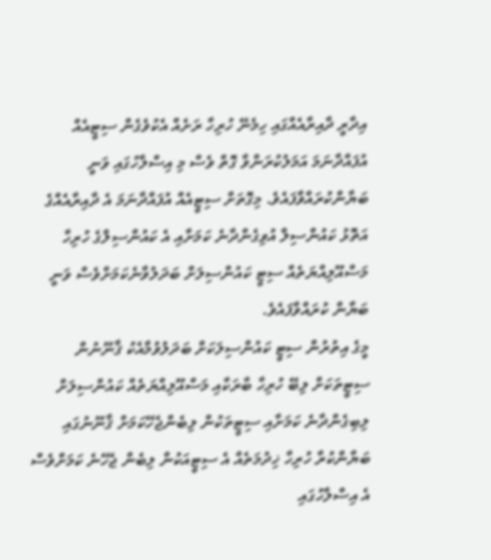އިދާރީ ދާއިރާއެއްގައި ހިމެނޭ ހުރިހާ ރަށެއް އެކުވެގެން ސިޓީއެއް އުފައްދާނަމަ އަމަލުކުރަންވާ ގޮތް ވެސް މި އިސްލާހުގައި ވަނީ ބަޔާންކުރައްވާފައެވެ. މިގޮތަށް ސިޓީއެއް އުފައްދާނަމަ އެ ދާއިރާއެއްގެ އަތޮޅު ކައުންސިލް އުވިގެންދާނެ ކަމަށާއި އެ ކައުންސިލްގެ ހުރިހާ މަސްއޫލިއްޔަތެއް ސިޓީ ކައުންސިލަށް ބަދަލުވާނެކަމަށްވެސް ވަނީ ބަޔާން ކުރައްވާފައެވެ.
މީގެ އިތުރުން ސިޓީ ކައުންސިލަކަށް ބަދަލުވުމާއެކު ޤާނޫނުން ސިޓީތަކަށް ލިބޭ ހުރިހާ ބާރަކާއި މަސްއޫލިއްޔަތެއް ކައުންސިލަށް ލިބިގެންދާނެ ކަމަށާއި ސިޓީތަކުން ލިބެންޖެހޭކަމަށް ޤާނޫނުގައި ބަޔާންކުރާ ހުރިހާ ޚިދުމަތެއް އެ ސިޓީއަކުން ލިބެން ޖެހޭނެ ކަމަށްވެސް އެ އިސްލާހުގައި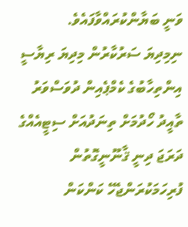ވަނީ ބަޔާންކުރައްވާފައެވެ.
ނިމިދިޔަ ސަރުކާރުން މިދިޔަ ރިޔާސީ އިންތިހާބުގެ ކެމްޕެއިން ދުވަސްވަރު ތާއީދު ހޯދުމަށް ތިނަދުއަށް ސިޓީއެއްގެ ދަރަޖަ ދިނީ ޤާނޫނީގޮތުން ފުރިހަމަކުރަންޖެހޭ ކަންކަން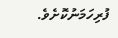ފުރިހަމަނުކޮށެވެ.